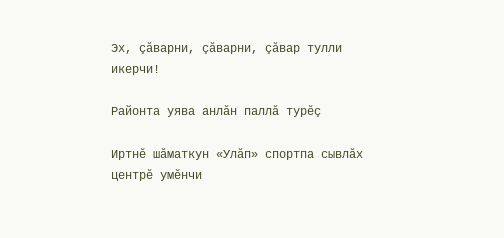Эх, çăварни, çăварни, çăвар тулли икерчи!

Районта уява анлăн паллă турĕç

Иртнĕ шăматкун «Улăп» спортпа сывлăх центрĕ умĕнчи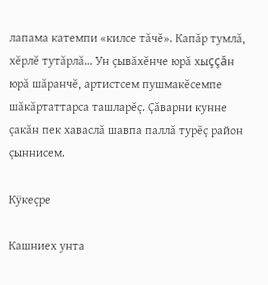лапама катемпи «килсе тăчĕ». Капăр тумлă, хĕрлĕ тутăрлă… Ун çывăхĕнче юрă хыççăн юрă шăранчĕ, артистсем пушмакĕсемпе шăкăртаттарса ташларĕç. Çăварни кунне çакăн пек хаваслă шавпа паллă турĕç район çыннисем.

Кÿкеçре

Кашниех унта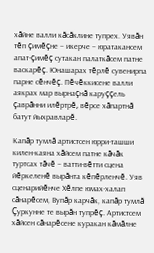хăйне валли кăсăклине тупрех. Уявăн тĕп çимĕçне – икерче – юратакансем апат-çимĕç сутакан палаткăсем патне васкарĕç. Юнашарах тĕрлĕ сувенирпа парне сĕнчĕç. Пĕчĕккисене валли аякрах мар вырнаçнă каруççель çаврăнни илĕртрĕ, вĕрсе хăпартнă батут йыхравларĕ.

Капăр тумлă артистсен юрри-ташши килен-каяна хăйсем патне кăчăк туртсах тăчĕ – ватти-вĕтти сцена йĕркеленĕ вырăнта кĕпĕрленчĕ. Уяв сценарийĕнче Хĕлпе юмах-халап сăнарĕсем, Вупăр карчăк, капăр тумлă Çуркунне те вырăн тупрĕç. Артистсем хăйсен сăнарĕсене куракан кăмăлне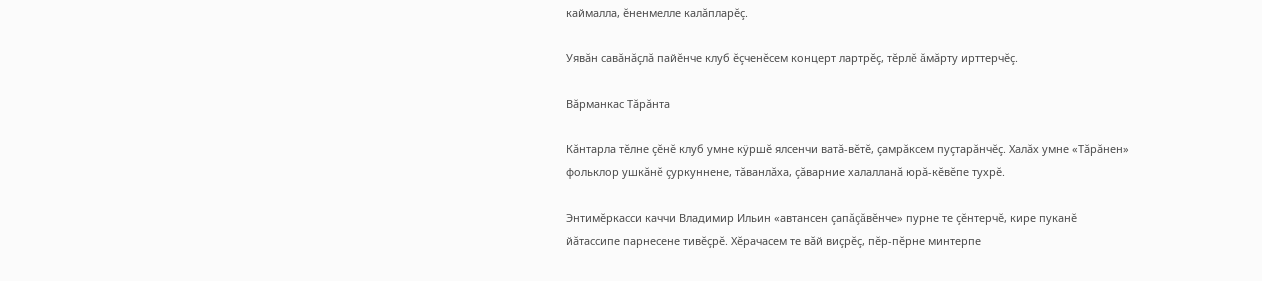каймалла, ĕненмелле калăпларĕç.

Уявăн савăнăçлă пайĕнче клуб ĕçченĕсем концерт лартрĕç, тĕрлĕ ăмăрту ирттерчĕç.

Вăрманкас Тăрăнта

Кăнтарла тĕлне çĕнĕ клуб умне кÿршĕ ялсенчи ватă-вĕтĕ, çамрăксем пуçтарăнчĕç. Халăх умне «Тăрăнен» фольклор ушкăнĕ çуркуннене, тăванлăха, çăварние халалланă юрă-кĕвĕпе тухрĕ.

Энтимĕркасси каччи Владимир Ильин «автансен çапăçăвĕнче» пурне те çĕнтерчĕ, кире пуканĕ йăтассипе парнесене тивĕçрĕ. Хĕрачасем те вăй виçрĕç, пĕр-пĕрне минтерпе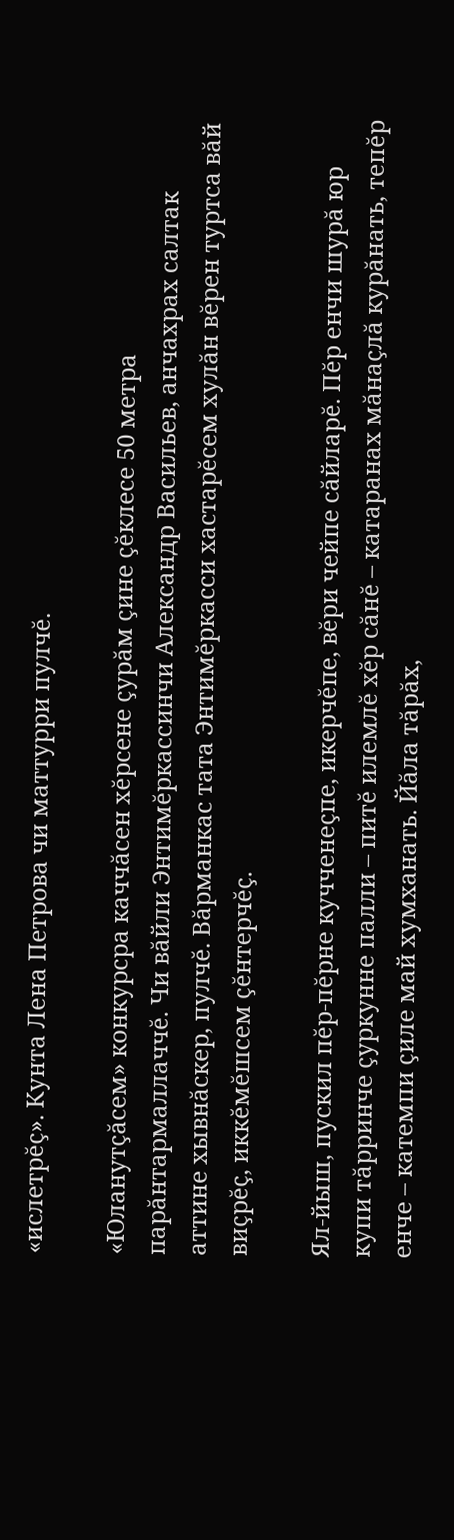«ислетрĕç». Кунта Лена Петрова чи маттурри пулчĕ.

«Юланутçăсем» конкурсра каччăсен хĕрсене çурăм çине çĕклесе 50 метра парăнтармаллаччĕ. Чи вăйли Энтимĕркассинчи Александр Васильев, анчахрах салтак аттине хывнăскер, пулчĕ. Вăрманкас тата Энтимĕркасси хастарĕсем хулăн вĕрен туртса вăй виçрĕç, иккĕмĕшсем çĕнтерчĕç.

Ял-йыш, пускил пĕр-пĕрне кучченеçпе, икерчĕпе, вĕри чейпе сăйларĕ. Пĕр енчи шурă юр купи тăрринче çуркунне палли – питĕ илемлĕ хĕр сăнĕ – катаранах мăнаçлă курăнать, тепĕр енче – катемпи çиле май хумханать. Йăла тăрăх,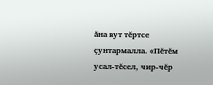ăна вут тĕртсе çунтармалла. «Пĕтĕм усал-тĕсел, чир-чĕр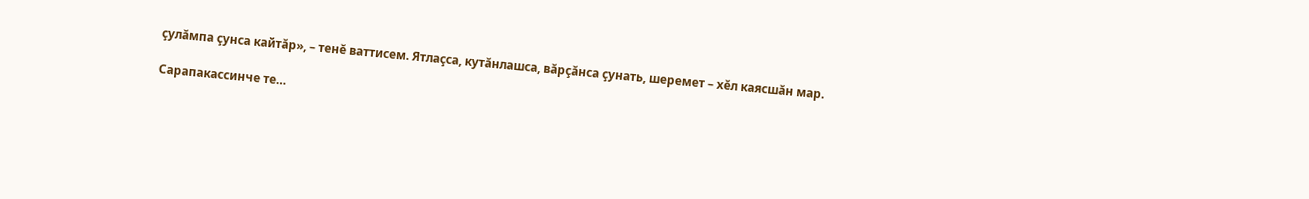çулăмпа çунса кайтăр», – тенĕ ваттисем. Ятлаçса, кутăнлашса, вăрçăнса çунать, шеремет – хĕл каясшăн мар.

Сарапакассинче те…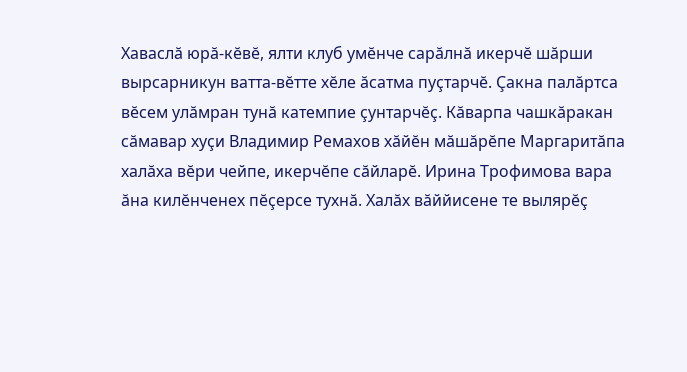Хаваслă юрă-кĕвĕ, ялти клуб умĕнче сарăлнă икерчĕ шăрши вырсарникун ватта-вĕтте хĕле ăсатма пуçтарчĕ. Çакна палăртса вĕсем улăмран тунă катемпие çунтарчĕç. Кăварпа чашкăракан сăмавар хуçи Владимир Ремахов хăйĕн мăшăрĕпе Маргаритăпа халăха вĕри чейпе, икерчĕпе сăйларĕ. Ирина Трофимова вара ăна килĕнченех пĕçерсе тухнă. Халăх вăййисене те вылярĕç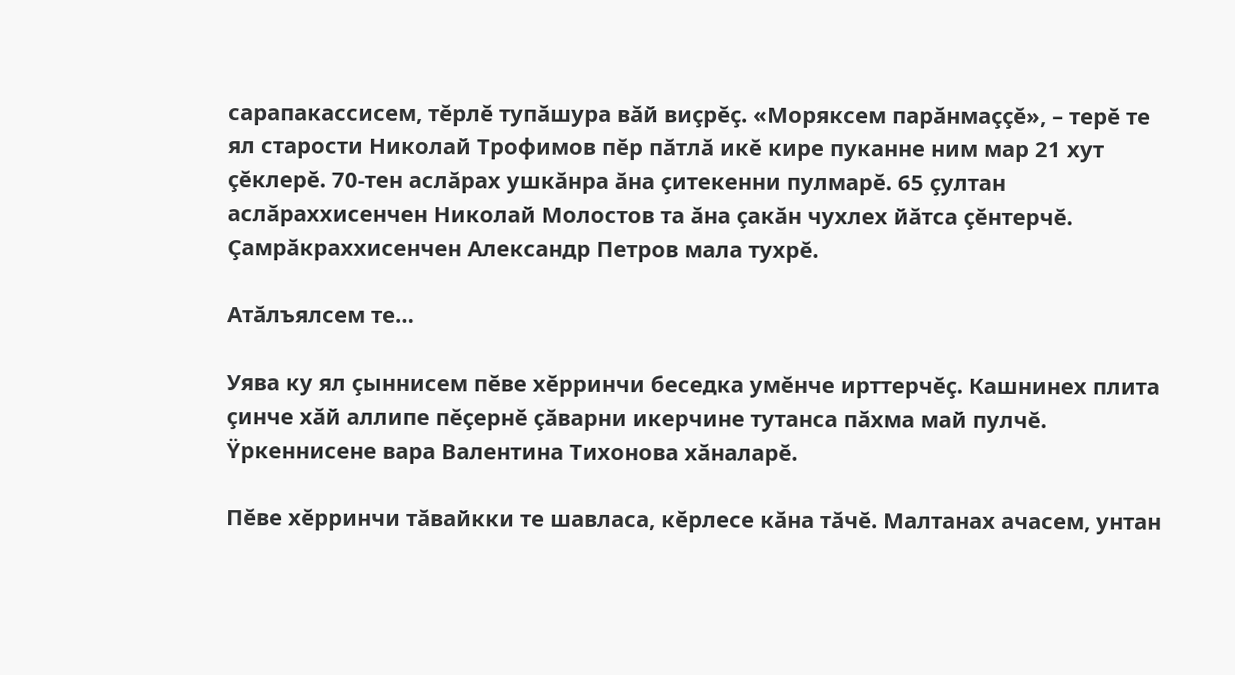сарапакассисем, тĕрлĕ тупăшура вăй виçрĕç. «Моряксем парăнмаççĕ», – терĕ те ял старости Николай Трофимов пĕр пăтлă икĕ кире пуканне ним мар 21 хут çĕклерĕ. 70-тен аслăрах ушкăнра ăна çитекенни пулмарĕ. 65 çултан аслăраххисенчен Николай Молостов та ăна çакăн чухлех йăтса çĕнтерчĕ. Çамрăкраххисенчен Александр Петров мала тухрĕ.

Атăлъялсем те…

Уява ку ял çыннисем пĕве хĕрринчи беседка умĕнче ирттерчĕç. Кашнинех плита çинче хăй аллипе пĕçернĕ çăварни икерчине тутанса пăхма май пулчĕ. Ÿркеннисене вара Валентина Тихонова хăналарĕ.

Пĕве хĕрринчи тăвайкки те шавласа, кĕрлесе кăна тăчĕ. Малтанах ачасем, унтан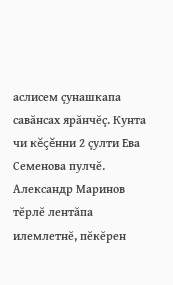аслисем çунашкапа савăнсах ярăнчĕç. Кунта чи кĕçĕнни 2 çулти Ева Семенова пулчĕ. Александр Маринов тĕрлĕ лентăпа илемлетнĕ, пĕкĕрен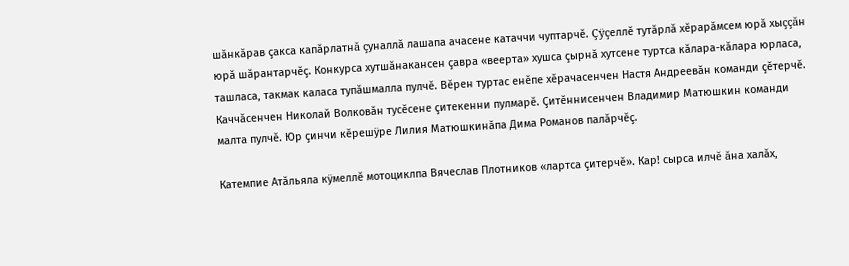шăнкăрав çакса капăрлатнă çуналлă лашапа ачасене катаччи чуптарчĕ. Çÿçеллĕ тутăрлă хĕрарăмсем юрă хыççăн юрă шăрантарчĕç. Конкурса хутшăнакансен çавра «веерта» хушса çырнă хутсене туртса кăлара-кăлара юрласа, ташласа, такмак каласа тупăшмалла пулчĕ. Вĕрен туртас енĕпе хĕрачасенчен Настя Андреевăн команди çĕтерчĕ. Каччăсенчен Николай Волковăн тусĕсене çитекенни пулмарĕ. Çитĕннисенчен Владимир Матюшкин команди малта пулчĕ. Юр çинчи кĕрешÿре Лилия Матюшкинăпа Дима Романов палăрчĕç.

Катемпие Атăльяла кÿмеллĕ мотоциклпа Вячеслав Плотников «лартса çитерчĕ». Кар! сырса илчĕ ăна халăх,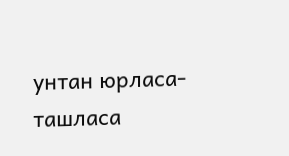унтан юрласа-ташласа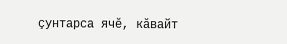çунтарса ячĕ, кăвайт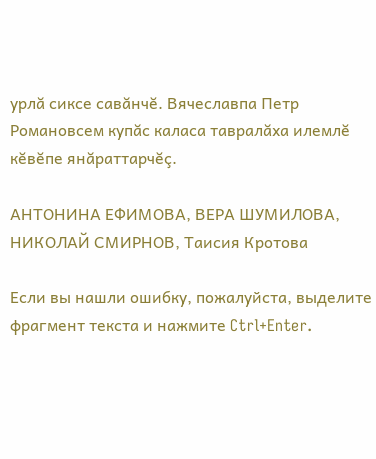урлă сиксе савăнчĕ. Вячеславпа Петр Романовсем купăс каласа тавралăха илемлĕ кĕвĕпе янăраттарчĕç.

АНТОНИНА ЕФИМОВА, ВЕРА ШУМИЛОВА, НИКОЛАЙ СМИРНОВ, Таисия Кротова

Если вы нашли ошибку, пожалуйста, выделите фрагмент текста и нажмите Ctrl+Enter.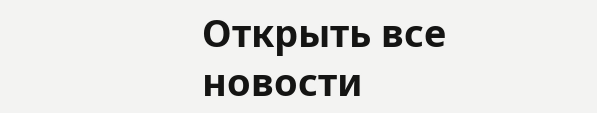Открыть все новости